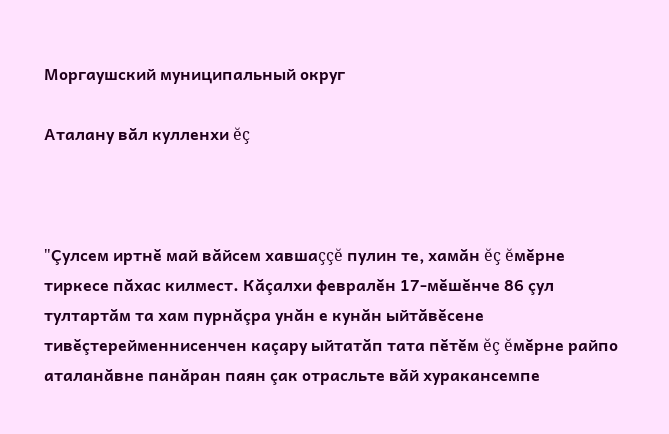Моргаушский муниципальный округ

Аталану вăл кулленхи ĕç



"Çулсем иртнĕ май вăйсем хавшаççĕ пулин те, хамăн ĕç ĕмĕрне тиркесе пăхас килмест. Кăçалхи февралĕн 17-мĕшĕнче 86 çул тултартăм та хам пурнăçра унăн е кунăн ыйтăвĕсене тивĕçтерейменнисенчен каçару ыйтатăп тата пĕтĕм ĕç ĕмĕрне райпо аталанăвне панăран паян çак отрасльте вăй хуракансемпе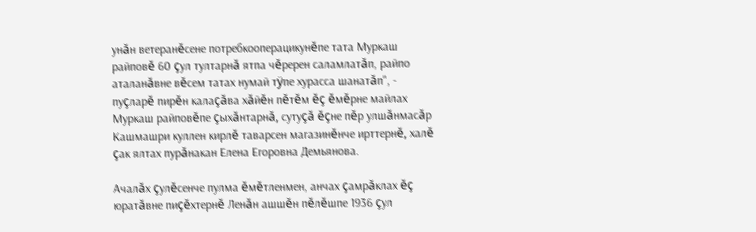унăн ветеранĕсене потребкооперацикунĕпе тата Муркаш райповĕ 60 çул тултарнă ятпа чĕререн саламлатăп, райпо аталанăвне вĕсем татах нумай тÿпе хурасса шанатăп", - пуçларĕ пирĕн калаçăва хăйĕн пĕтĕм ĕç ĕмĕрне майлах Муркаш райповĕпе çыхăнтарнă, сутуçă ĕçне пĕр улшăнмасăр Кашмашри куллен кирлĕ таварсен магазинĕнче ирттернĕ, халĕ çак ялтах пурăнакан Елена Егоровна Демьянова.

Ачалăх çулĕсенче пулма ĕмĕтленмен, анчах çамрăклах ĕç юратăвне пиçĕхтернĕ Ленăн ашшĕн пĕлĕшпе 1936 çул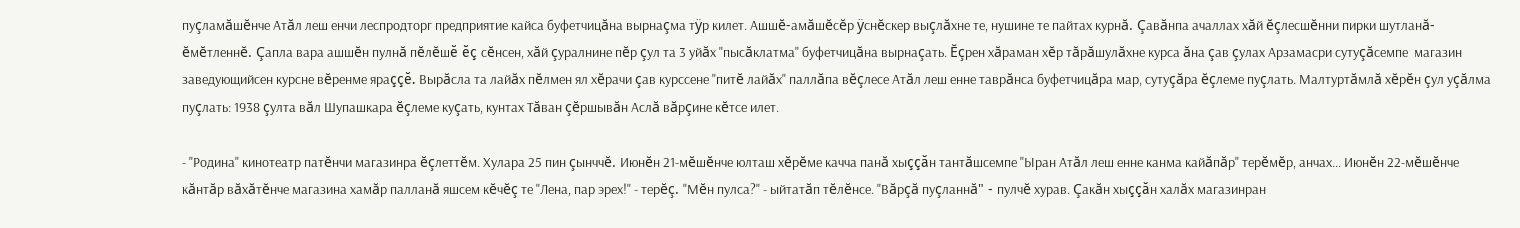пуçламăшĕнче Атăл леш енчи леспродторг предприятие кайса буфетчицăна вырнаçма тÿр килет. Ашшĕ-амăшĕсĕр ÿснĕскер выçлăхне те, нушине те пайтах курнă. Çавăнпа ачаллах хăй ĕçлесшĕнни пирки шутланă-ĕмĕтленнĕ. Çапла вара ашшĕн пулнă пĕлĕшĕ ĕç сĕнсен, хăй çуралнине пĕр çул та 3 уйăх "пысăклатма" буфетчицăна вырнаçать. Ĕçрен хăраман хĕр тăрăшулăхне курса ăна çав çулах Арзамасри сутуçăсемпе  магазин заведующийсен курсне вĕренме яраççĕ. Вырăсла та лайăх пĕлмен ял хĕрачи çав курсcене "питĕ лайăх" паллăпа вĕçлесе Атăл леш енне таврăнса буфетчицăра мар, сутуçăра ĕçлеме пуçлать. Малтуртăмлă хĕрĕн çул уçăлма пуçлать: 1938 çулта вăл Шупашкара ĕçлеме куçать, кунтах Тăван çĕршывăн Аслă вăрçине кĕтсе илет.

- "Родина" кинотеатр патĕнчи магазинра ĕçлеттĕм. Хулара 25 пин çынччĕ. Июнĕн 21-мĕшĕнче юлташ хĕрĕме качча панă хыççăн тантăшсемпе "Ыран Атăл леш енне канма кайăпăр" терĕмĕр, анчах... Июнĕн 22-мĕшĕнче кăнтăр вăхăтĕнче магазина хамăр палланă яшсем кĕчĕç те "Лена, пар эрех!" - терĕç. "Мĕн пулса?" - ыйтатăп тĕлĕнсе. "Вăрçă пуçланнă" - пулчĕ хурав. Çакăн хыççăн халăх магазинран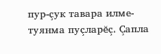пур-çук тавара илме-туянма пуçларĕç. Çапла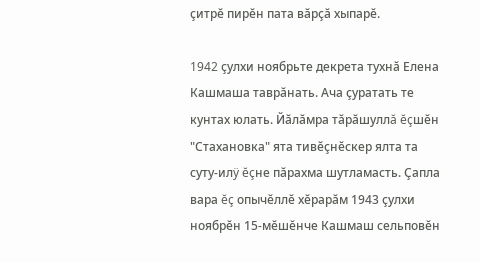çитрĕ пирĕн пата вăрçă хыпарĕ.

1942 çулхи ноябрьте декрета тухнă Елена Кашмаша таврăнать. Ача çуратать те кунтах юлать. Йăлăмра тăрăшуллă ĕçшĕн "Стахановка" ята тивĕçнĕскер ялта та суту-илÿ ĕçне пăрахма шутламасть. Çапла вара ĕç опычĕллĕ хĕрарăм 1943 çулхи ноябрĕн 15-мĕшĕнче Кашмаш сельповĕн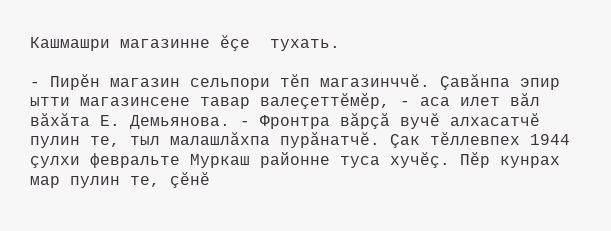Кашмашри магазинне ĕçе  тухать.

- Пирĕн магазин сельпори тĕп магазинччĕ. Çавăнпа эпир ытти магазинсене тавар валеçеттĕмĕр, - аса илет вăл вăхăта Е. Демьянова. - Фронтра вăрçă вучĕ алхасатчĕ пулин те, тыл малашлăхпа пурăнатчĕ. Çак тĕллевпех 1944 çулхи февральте Муркаш районне туса хучĕç. Пĕр кунрах мар пулин те, çĕнĕ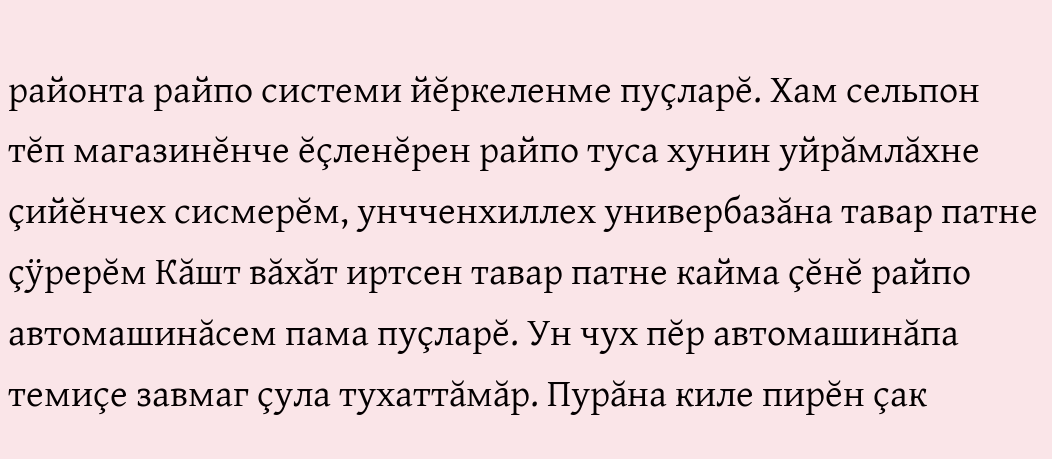районта райпо системи йĕркеленме пуçларĕ. Хам сельпон тĕп магазинĕнче ĕçленĕрен райпо туса хунин уйрăмлăхне çийĕнчех сисмерĕм, унчченхиллех универбазăна тавар патне çÿрерĕм Кăшт вăхăт иртсен тавар патне кайма çĕнĕ райпо автомашинăсем пама пуçларĕ. Ун чух пĕр автомашинăпа темиçе завмаг çула тухаттăмăр. Пурăна киле пирĕн çак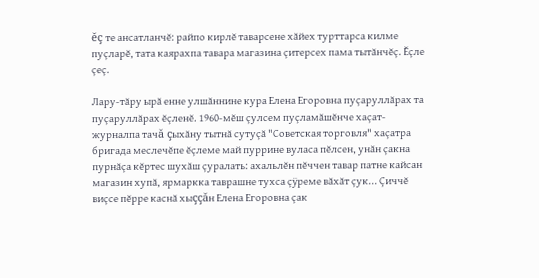ĕç те ансатланчĕ: райпо кирлĕ таварсене хăйех турттарса килме пуçларĕ, тата каярахпа тавара магазина çитерсех пама тытăнчĕç. Ĕçле çеç.

Лару-тăру ырă енне улшăннине кура Елена Егоровна пуçаруллăрах та пуçаруллăрах ĕçленĕ. 1960-мĕш çулсем пуçламăшĕнче хаçат-журналпа тачă çыхăну тытнă сутуçă "Советская торговля" хаçатра бригада меслечĕпе ĕçлеме май пуррине вуласа пĕлсен, унăн çакна пурнăçа кĕртес шухăш çуралать: ахальлĕн пĕччен тавар патне кайсан магазин хупă, ярмаркка таврашне тухса çÿреме вăхăт çук... Çиччĕ виçсе пĕрре каснă хыççăн Елена Егоровна çак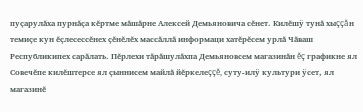пуçарулăха пурнăçа кĕртме мăшăрне Алексей Демьяновича сĕнет. Килĕшÿ тунă хыççăн темиçе кун ĕçлесессĕнех çĕнĕлĕх массăллă информаци хатĕрĕсем урлă Чăваш Республикипех сарăлать. Пĕрлехи тăрăшулăхпа Демьяновсем магазинăн ĕç графикне ял Совечĕпе килĕштерсе ял çыннисем майлă йĕркелеççĕ, суту-илÿ культури ÿсет, ял магазинĕ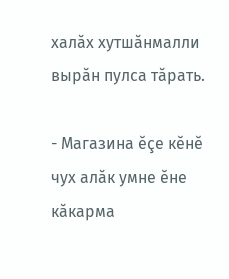халăх хутшăнмалли вырăн пулса тăрать.

- Магазина ĕçе кĕнĕ чух алăк умне ĕне кăкарма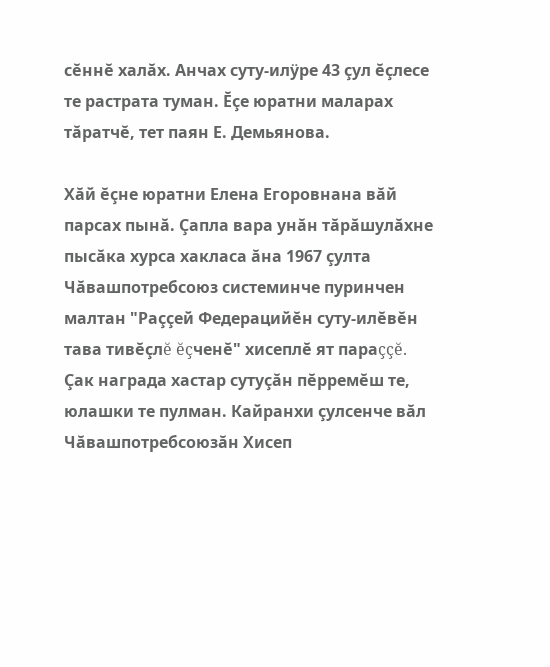сĕннĕ халăх. Анчах суту-илÿре 43 çул ĕçлесе те растрата туман. Ĕçе юратни маларах тăратчĕ, тет паян Е. Демьянова.

Хăй ĕçне юратни Елена Егоровнана вăй парсах пынă. Çапла вара унăн тăрăшулăхне пысăка хурса хакласа ăна 1967 çулта Чăвашпотребсоюз системинче пуринчен малтан "Раççей Федерацийĕн суту-илĕвĕн тава тивĕçлĕ ĕçченĕ" хисеплĕ ят параççĕ. Çак награда хастар сутуçăн пĕрремĕш те, юлашки те пулман. Кайранхи çулсенче вăл Чăвашпотребсоюзăн Хисеп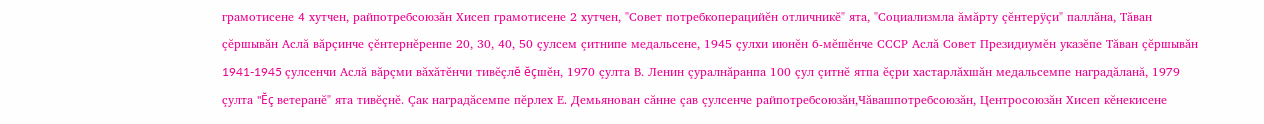грамотисене 4 хутчен, райпотребсоюзăн Хисеп грамотисене 2 хутчен, "Совет потребкоперацийĕн отличникĕ" ята, "Социализмла ăмăрту çĕнтерÿçи" паллăна, Тăван çĕршывăн Аслă вăрçинче çĕнтернĕренпе 20, 30, 40, 50 çулсем çитнипе медальсене, 1945 çулхи июнĕн 6-мĕшĕнче СССР Аслă Совет Президиумĕн указĕпе Тăван çĕршывăн 1941-1945 çулсенчи Аслă вăрçми вăхăтĕнчи тивĕçлĕ ĕçшĕн, 1970 çулта В. Ленин çуралнăранпа 100 çул çитнĕ ятпа ĕçри хастарлăхшăн медальсемпе наградăланă, 1979 çулта "Ĕç ветеранĕ" ята тивĕçнĕ. Çак наградăсемпе пĕрлех Е. Демьянован сăнне çав çулсенче райпотребсоюзăн,Чăвашпотребсоюзăн, Центросоюзăн Хисеп кĕнекисене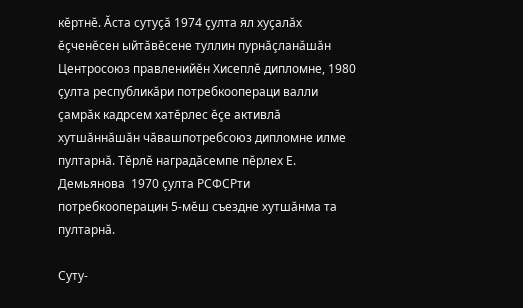кĕртнĕ. Ăста сутуçă 1974 çулта ял хуçалăх ĕçченĕсен ыйтăвĕсене туллин пурнăçланăшăн Центросоюз правленийĕн Хисеплĕ дипломне, 1980 çулта республикăри потребкоопераци валли çамрăк кадрсем хатĕрлес ĕçе активлă хутшăннăшăн чăвашпотребсоюз дипломне илме пултарнă. Тĕрлĕ наградăсемпе пĕрлех Е. Демьянова  1970 çулта РСФСРти потребкооперацин 5-мĕш съездне хутшăнма та пултарнă.

Суту-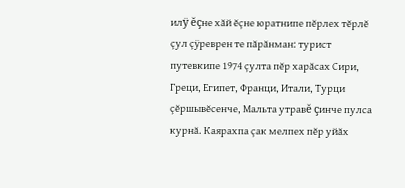илÿ ĕçне хăй ĕçне юратнипе пĕрлех тĕрлĕ çул çÿреврен те пăрăнман: турист путевкипе 1974 çулта пĕр харăсах Сири, Греци, Египет, Франци, Итали, Турци çĕршывĕсенче, Мальта утравĕ çинче пулса курнă. Каярахпа çак мелпех пĕр уйăх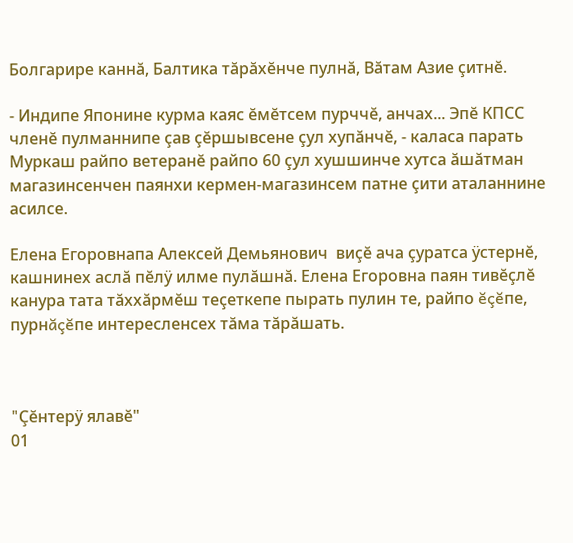Болгарире каннă, Балтика тăрăхĕнче пулнă, Вăтам Азие çитнĕ.

- Индипе Японине курма каяс ĕмĕтсем пурччĕ, анчах... Эпĕ КПСС членĕ пулманнипе çав çĕршывсене çул хупăнчĕ, - каласа парать Муркаш райпо ветеранĕ райпо 60 çул хушшинче хутса ăшăтман магазинсенчен паянхи кермен-магазинсем патне çити аталаннине асилсе.

Елена Егоровнапа Алексей Демьянович  виçĕ ача çуратса ÿстернĕ, кашнинех аслă пĕлÿ илме пулăшнă. Елена Егоровна паян тивĕçлĕ канура тата тăххăрмĕш теçеткепе пырать пулин те, райпо ĕçĕпе, пурнăçĕпе интересленсех тăма тăрăшать.



"Çĕнтерÿ ялавĕ"
01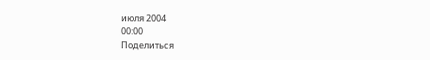июля 2004
00:00
Поделиться